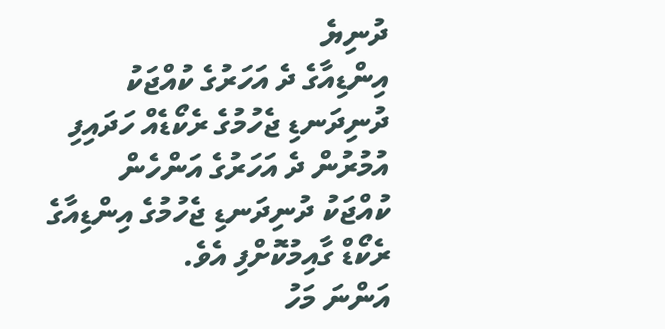ދުނިޔެ
އިންޑިއާގެ ދެ އަހަރުގެ ކުއްޖަކު ދުނިދަނޑި ޖެހުމުގެ ރެކޯޑެއް ހަދައިފި
އުމުރުން ދެ އަހަރުގެ އަންހެން ކުއްޖަކު ދުނިދަނޑި ޖެހުމުގެ އިންޑިއާގެ ރެކޯޑް ގާއިމުކޮށްފި އެވެ.
އަންނަ މަހު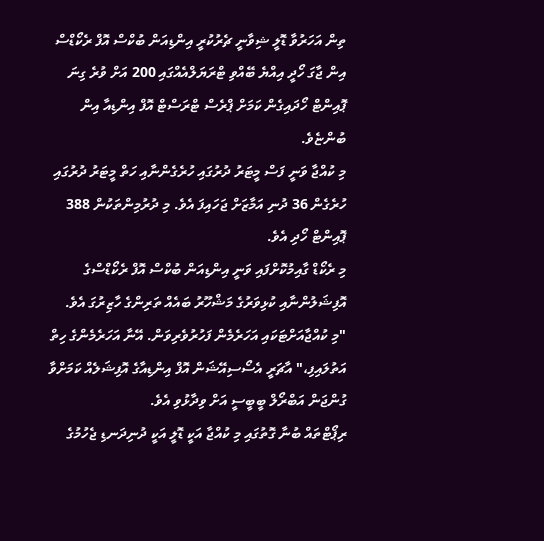ތިން އަހަރުވާ ޑޮލީ ޝިވާނީ ޗެރުކުރީ އިންޑިއަން ބުކްސް އޮފް ރެކޯޑްސް އިން ޖާގަ ހޯދީ އިއްޔެ ބޭއްވި ޓްރަޔަލްއެއްގައި 200 އަށް ވުރެ ގިނަ ޕޮއިންޓް ހޯދައިގެން ކަމަށް ޕްރެސް ޓްރަސްޓް އޮފް އިންޑިއާ އިން ބުންޏެވެ.
މި ކުއްޖާ ވަނީ ފަސް މީޓަރު ދުރުގައި ހުރެގެންނާއި ހަތް މީޓަރު ދުރުގައި ހުރެގެން 36 ދުނި އަމާޒަށް ޖަހައިފަ އެވެ. މި ދުރުމިންތަކުން 388 ޕޮއިންޓް ހޯދި އެވެ.
މި ރެކޯޑް ގާއިމުކޮށްފައި ވަނީ އިންޑިއަން ބުކްސް އޮފް ރެކޯޑްސްގެ އޮފިޝަލުންނާއި ކުޅިވަރުގެ މަޝްހޫރު ބައެއް ތަރިންގެ ހާޒިރުގަ އެވެ.
"މި ކުއްޖާއަށްޓަކައި އަހަރެމެން ފަހުރުވެރިވަން. އޭނާ އަހަރެމެންގެ ހިތް އަތުލައިފި،" އާޗަރީ އެސޯސިއޭޝަން އޮފް އިންޑިއާގެ އޮފިޝަލެއް ކަމަށްވާ ގުންޖަން އަބްރޯލް ބީބީސީ އަށް ވިދާޅުވި އެވެ.
ރިޕޯޓްތައް ބުނާ ގޮތުގައި މި ކުއްޖާ އަކީ ޑޮލީ އަކީ ދުނިދަނޑި ޖެހުމުގެ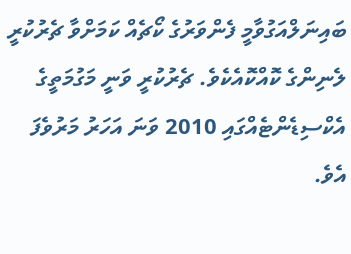ބައިނަލްއަގުވާމީ ފެންވަރުގެ ކޯޗެއް ކަމަށްވާ ޗެރުކުރީ ލެނިންގެ ކޮއްކޮއެކެވެ. ޗެރުކުރީ ވަނީ މަގުމަތީގެ އެކްސިޑެންޓެއްގައި 2010 ވަނަ އަހަރު މަރުވެފަ އެވެ.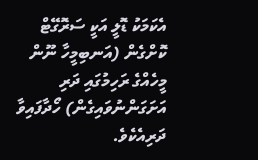އެކަމަކު ޑޮލީ އަކީ ސަރޮގޭޓް ކޮށްގެން (އަނބިމީހާ ނޫން މީހެއްގެ ރަހިމުގައި ދަރި އަށަގަންނުވައިގެން) ހޯދާފައިވާ ދަރިއެކެވެ.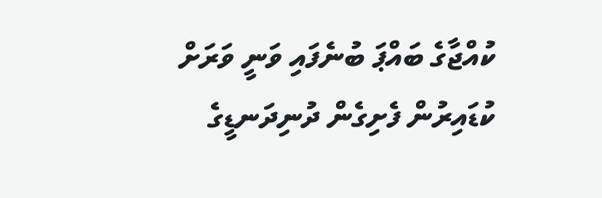ކުއްޖާގެ ބައްޕަ ބުނެފައި ވަނީ ވަރަށް ކުޑައިރުން ފެށިގެން ދުނިދަނޑީގެ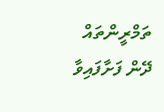ތަމްރީންތައް ދޭން ފަށާފައިވާ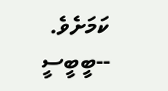ކަމަށެވެ. --ބީބީސީ